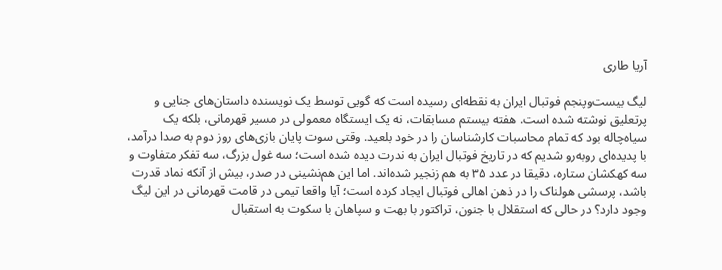آریا طاری

لیگ بیست‌وپنجم فوتبال ایران به نقطه‌ای رسیده است که گویی توسط یک نویسنده‌ داستان‌های جنایی و پرتعلیق نوشته شده است. هفته بیستم مسابقات، نه یک ایستگاه معمولی در مسیر قهرمانی، بلکه یک سیاه‌چاله بود که تمام محاسبات کارشناسان را در خود بلعید. وقتی سوت پایان بازی‌های روز دوم به صدا درآمد، با پدیده‌ای روبه‌رو شدیم که در تاریخ فوتبال ایران به ندرت دیده شده است؛ سه غول بزرگ، سه تفکر متفاوت و سه کهکشان ستاره، دقیقا در عدد ‌۳۵ به هم زنجیر شده‌اند. اما این هم‌نشینی در صدر، بیش از آنکه نماد قدرت باشد، پرسشی هولناک را در ذهن اهالی فوتبال ایجاد کرده است؛ آیا واقعا تیمی در قامت قهرمانی در این لیگ وجود دارد؟ در حالی که استقلال با جنون، تراکتور با بهت و سپاهان با سکوت به استقبال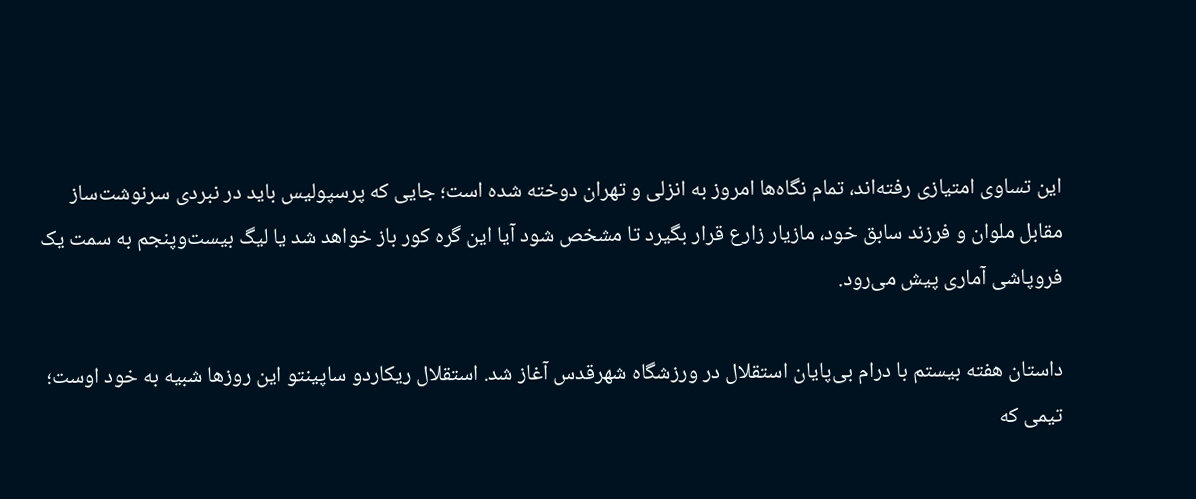این تساوی امتیازی رفته‌اند، تمام نگاه‌ها امروز به انزلی و تهران دوخته شده است؛ جایی که پرسپولیس باید در نبردی سرنوشت‌ساز مقابل ملوان و فرزند سابق خود، مازیار زارع قرار بگیرد تا مشخص شود آیا این گره کور باز خواهد شد یا لیگ بیست‌وپنجم به سمت یک فروپاشی آماری پیش می‌رود.

داستان هفته بیستم با درام بی‌پایان استقلال در ورزشگاه شهرقدس آغاز شد. استقلال ریکاردو ساپینتو این روزها شبیه به خود اوست؛ تیمی که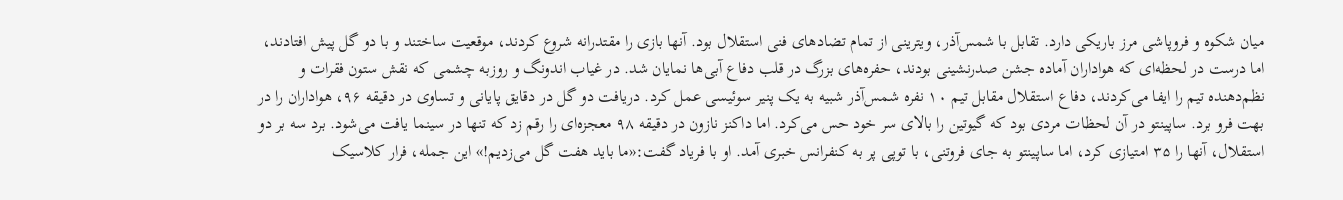میان شکوه و فروپاشی مرز باریکی دارد. تقابل با شمس‌آذر، ویترینی از تمام تضادهای فنی استقلال بود. آنها بازی را مقتدرانه شروع کردند، موقعیت ساختند و با دو گل پیش افتادند، اما درست در لحظه‌ای که هواداران آماده‌ جشن صدرنشینی بودند، حفره‌های بزرگ در قلب دفاع آبی‌ها نمایان شد. در غیاب اندونگ و روزبه چشمی که نقش ستون فقرات و نظم‌دهنده‌ تیم را ایفا می‌کردند، دفاع استقلال مقابل تیم ۱۰‌ نفره‌ شمس‌آذر شبیه به یک پنیر سوئیسی عمل کرد. دریافت دو گل در دقایق پایانی و تساوی در دقیقه ‌‌۹۶، هواداران را در بهت فرو برد. ساپینتو در آن لحظات مردی بود که گیوتین را بالای سر خود حس می‌کرد. اما داکنز نازون در دقیقه ‌‌۹۸ معجزه‌ای را رقم زد که تنها در سینما یافت می‌شود. برد سه بر دو استقلال، آنها را ۳۵‌ امتیازی کرد، اما ساپینتو به جای فروتنی، با توپی پر به کنفرانس خبری آمد. او با فریاد گفت:«ما باید هفت گل می‌زدیم!» این جمله، فرار کلاسیک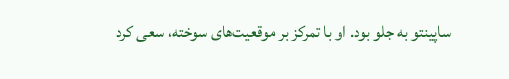ساپینتو به جلو بود. او با تمرکز بر موقعیت‌های سوخته، سعی کرد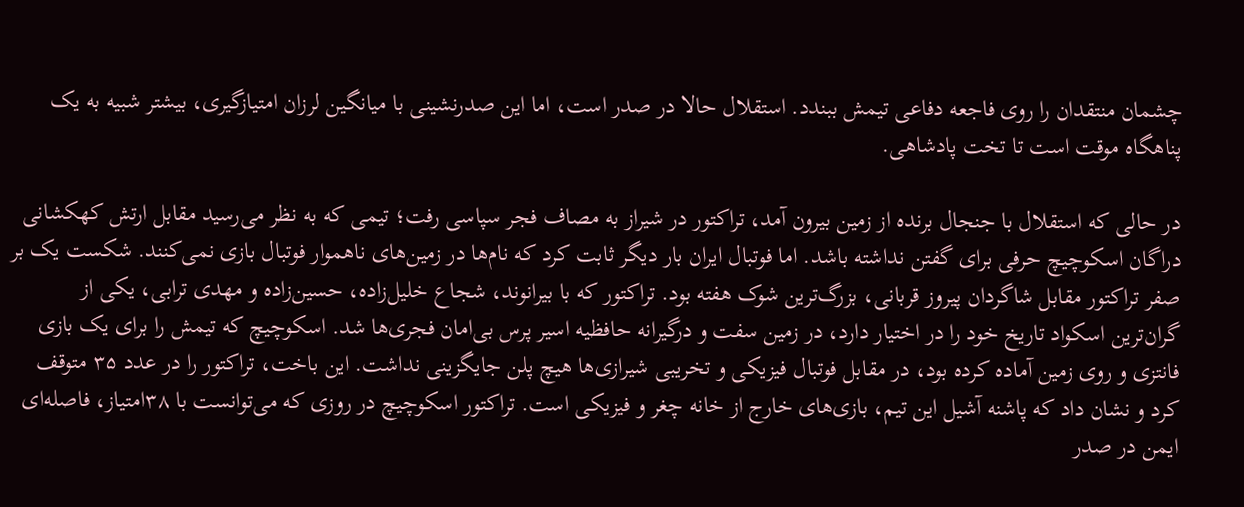چشمان منتقدان را روی فاجعه‌ دفاعی تیمش ببندد. استقلال حالا در صدر است، اما این صدرنشینی با میانگین لرزان امتیازگیری، بیشتر شبیه به یک پناهگاه موقت است تا تخت پادشاهی.

در حالی که استقلال با جنجال برنده از زمین بیرون آمد، تراکتور در شیراز به مصاف فجر سپاسی رفت؛ تیمی که به نظر می‌رسید مقابل ارتش کهکشانی دراگان اسکوچیچ حرفی برای گفتن نداشته باشد. اما فوتبال ایران بار دیگر ثابت کرد که نام‌ها در زمین‌های ناهموار فوتبال بازی نمی‌کنند. شکست یک بر صفر تراکتور مقابل شاگردان پیروز قربانی، بزرگ‌ترین شوک هفته بود. تراکتور که با بیرانوند، شجاع خلیل‌زاده، حسین‌زاده و مهدی ترابی، یکی از گران‌ترین اسکواد تاریخ خود را در اختیار دارد، در زمین سفت و درگیرانه‌ حافظیه اسیر پرس بی‌امان فجری‌ها شد. اسکوچیچ که تیمش را برای یک بازی فانتزی و روی زمین آماده کرده بود، در مقابل فوتبال فیزیکی و تخریبی شیرازی‌ها هیچ پلن جایگزینی نداشت. این باخت، تراکتور را در عدد ‌۳۵ متوقف کرد و نشان داد که پاشنه‌ آشیل این تیم، بازی‌های خارج از خانه‌ چغر و فیزیکی است. تراکتور اسکوچیچ در روزی که می‌توانست با ۳۸‌امتیاز، فاصله‌ای ایمن در صدر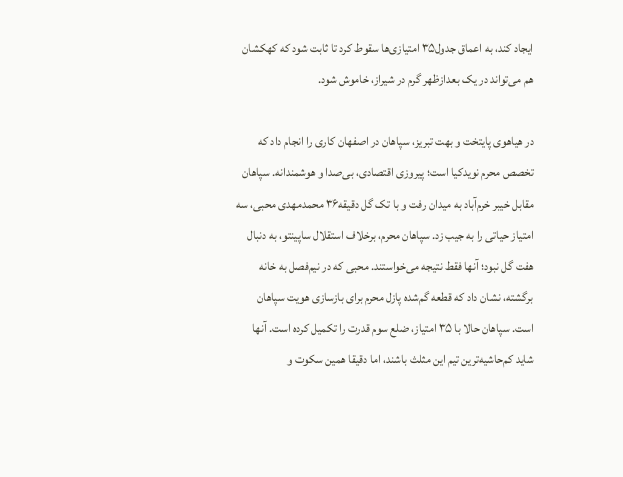ایجاد کند، به اعماق جدول‌۳۵ امتیازی‌ها سقوط کرد تا ثابت شود که کهکشان هم می‌تواند در یک بعدازظهر گرم در شیراز، خاموش شود.

در هیاهوی پایتخت و بهت تبریز، سپاهان در اصفهان کاری را انجام داد که تخصص محرم نویدکیا است؛ پیروزی اقتصادی، بی‌صدا و هوشمندانه. سپاهان مقابل خیبر خرم‌آباد به میدان رفت و با تک گل دقیقه‌۳۶ محمدمهدی محبی، سه امتیاز حیاتی را به جیب زد. سپاهان محرم، برخلاف استقلال ساپینتو، به دنبال هفت گل نبود؛ آنها فقط نتیجه می‌خواستند. محبی که در نیم‌فصل به خانه برگشته، نشان داد که قطعه‌ گم‌شده‌ پازل محرم برای بازسازی هویت سپاهان است. سپاهان حالا با ۳۵‌ امتیاز، ضلع سوم قدرت را تکمیل کرده است. آنها شاید کم‌حاشیه‌ترین تیم این مثلث باشند، اما دقیقا همین سکوت و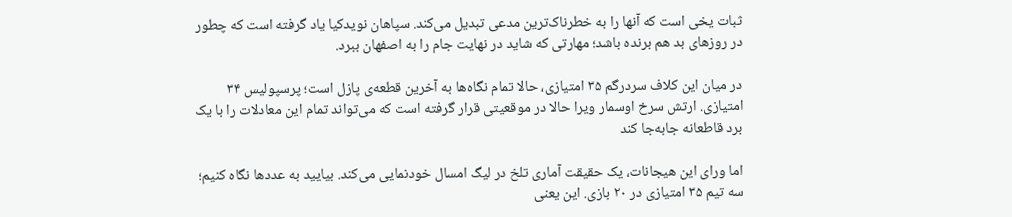ثبات یخی است که آنها را به خطرناک‌ترین مدعی تبدیل می‌کند. سپاهان نویدکیا یاد گرفته است که چطور در روزهای بد هم برنده باشد؛ مهارتی که شاید در نهایت جام را به اصفهان ببرد.

در میان این کلاف سردرگم ۳۵‌ امتیازی، حالا تمام نگاه‌ها به آخرین قطعه‌ی پازل است؛ پرسپولیس ۳۴‌ امتیازی. ارتش سرخ اوسمار ویرا حالا در موقعیتی قرار گرفته است که می‌تواند تمام این معادلات را با یک برد قاطعانه جابه‌جا کند

اما ورای این هیجانات، یک حقیقت آماری تلخ در لیگ امسال خودنمایی می‌کند. بیایید به عددها نگاه کنیم؛ سه تیم ۳۵‌ امتیازی در ۲۰‌ بازی. این یعنی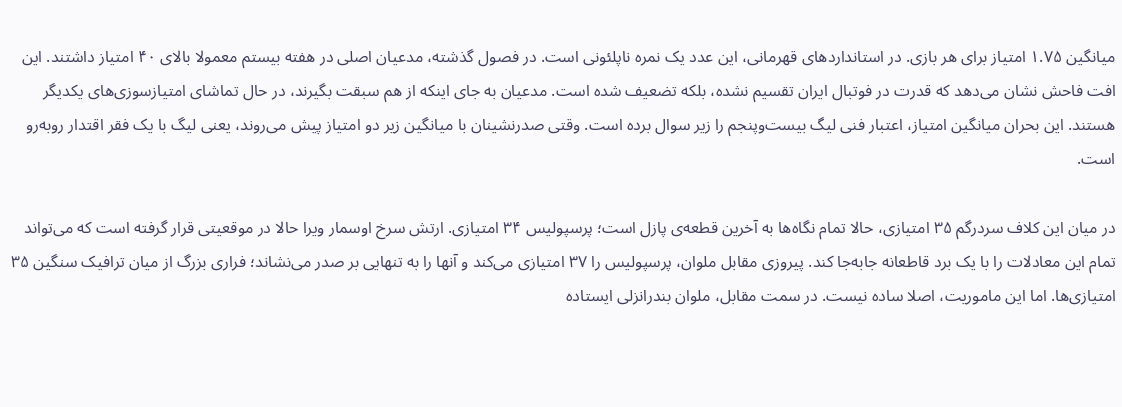میانگین ۱.۷۵‌ امتیاز برای هر بازی. در استانداردهای قهرمانی، این عدد یک نمره‌ ناپلئونی است. در فصول گذشته، مدعیان اصلی در هفته بیستم معمولا بالای ۴۰‌ امتیاز داشتند. این افت فاحش نشان می‌دهد که قدرت در فوتبال ایران تقسیم نشده، بلکه تضعیف شده است. مدعیان به جای اینکه از هم سبقت بگیرند، در حال تماشای امتیازسوزی‌های یکدیگر هستند. این بحران میانگین امتیاز، اعتبار فنی لیگ بیست‌وپنجم را زیر سوال برده است. وقتی صدرنشینان با میانگین زیر دو امتیاز پیش می‌روند، یعنی لیگ با یک فقر اقتدار روبه‌رو است.

در میان این کلاف سردرگم ۳۵‌ امتیازی، حالا تمام نگاه‌ها به آخرین قطعه‌ی پازل است؛ پرسپولیس ۳۴‌ امتیازی. ارتش سرخ اوسمار ویرا حالا در موقعیتی قرار گرفته است که می‌تواند تمام این معادلات را با یک برد قاطعانه جابه‌جا کند. پیروزی مقابل ملوان، پرسپولیس را ۳۷‌ امتیازی می‌کند و آنها را به تنهایی بر صدر می‌نشاند؛ فراری بزرگ از میان ترافیک سنگین ۳۵‌ امتیازی‌ها. اما این ماموریت، اصلا ساده نیست. در سمت مقابل، ملوان بندرانزلی ایستاده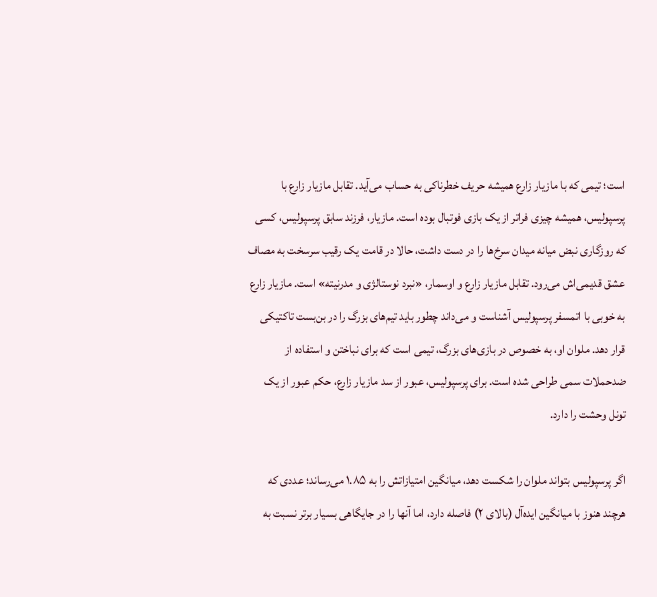است؛ تیمی که با مازیار زارع همیشه حریف خطرناکی به حساب می‌آید. تقابل مازیار زارع با پرسپولیس، همیشه چیزی فراتر از یک بازی فوتبال بوده است. مازیار، فرزند سابق پرسپولیس، کسی که روزگاری نبض میانه‌ میدان سرخ‌ها را در دست داشت، حالا در قامت یک رقیب سرسخت به مصاف عشق قدیمی‌اش می‌رود. تقابل مازیار زارع و اوسمار، «نبرد نوستالژی و مدرنیته» است. مازیار زارع به خوبی با اتمسفر پرسپولیس آشناست و می‌داند چطور باید تیم‌های بزرگ را در بن‌بست تاکتیکی قرار دهد. ملوان او، به خصوص در بازی‌های بزرگ، تیمی است که برای نباختن و استفاده از ضدحملات سمی طراحی شده است. برای پرسپولیس، عبور از سد مازیار زارع، حکم عبور از یک تونل وحشت را دارد.

اگر پرسپولیس بتواند ملوان را شکست دهد، میانگین امتیازاتش را به ۱.۸۵ می‌رساند؛ عددی که هرچند هنوز با میانگین ایده‌آل (بالای ۲) فاصله دارد، اما آنها را در جایگاهی بسیار برتر نسبت به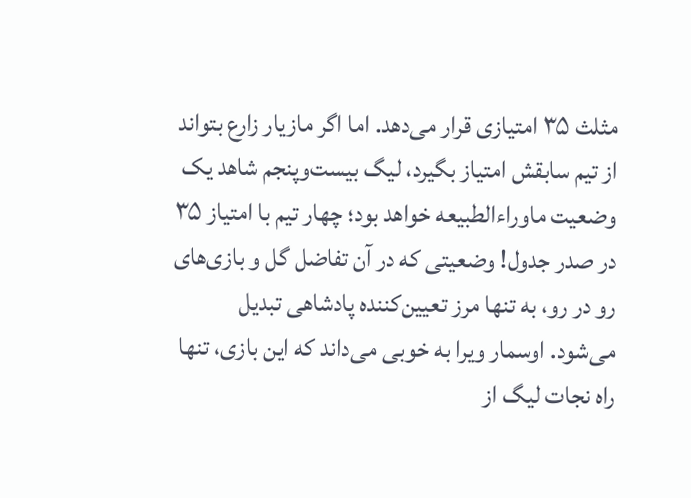مثلث ۳۵‌ امتیازی قرار می‌دهد. اما اگر مازیار زارع بتواند از تیم سابقش امتیاز بگیرد، لیگ بیست‌وپنجم شاهد یک وضعیت ماوراءالطبیعه خواهد بود؛ چهار تیم با امتیاز ‌۳۵ در صدر جدول! وضعیتی که در آن تفاضل گل و بازی‌های رو در رو، به تنها مرز تعیین‌کننده‌ پادشاهی تبدیل می‌شود. اوسمار ویرا به خوبی می‌داند که این بازی، تنها راه نجات لیگ از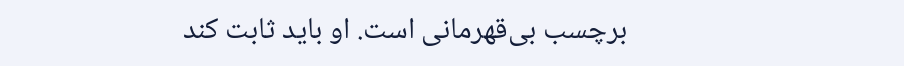برچسب بی‌قهرمانی است. او باید ثابت کند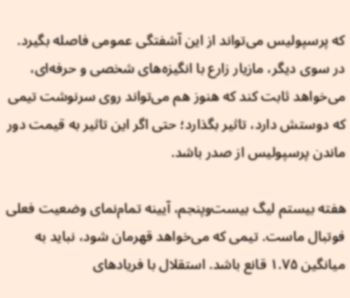که پرسپولیس می‌تواند از این آشفتگی عمومی فاصله بگیرد. در سوی دیگر، مازیار زارع با انگیزه‌های شخصی و حرفه‌ای، می‌خواهد ثابت کند که هنوز هم می‌تواند روی سرنوشت تیمی که دوستش دارد، تاثیر بگذارد؛ حتی اگر این تاثیر به قیمت دور ماندن پرسپولیس از صدر باشد.

هفته بیستم لیگ بیست‌وپنجم، آیینه‌ تمام‌نمای وضعیت فعلی فوتبال ماست. تیمی که می‌خواهد قهرمان شود، نباید به میانگین ‌۱.۷۵ قانع باشد. استقلال با فریادهای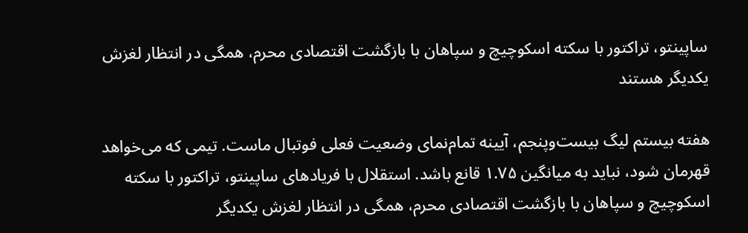ساپینتو، تراکتور با سکته‌ اسکوچیچ و سپاهان با بازگشت اقتصادی محرم، همگی در انتظار لغزش یکدیگر هستند

هفته بیستم لیگ بیست‌وپنجم، آیینه‌ تمام‌نمای وضعیت فعلی فوتبال ماست. تیمی که می‌خواهد قهرمان شود، نباید به میانگین ‌۱.۷۵ قانع باشد. استقلال با فریادهای ساپینتو، تراکتور با سکته‌ اسکوچیچ و سپاهان با بازگشت اقتصادی محرم، همگی در انتظار لغزش یکدیگر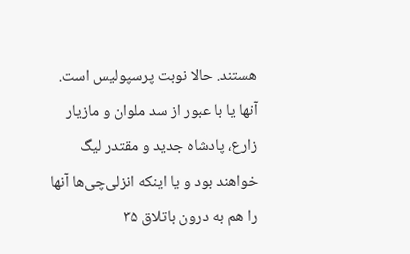هستند. حالا نوبت پرسپولیس است. آنها یا با عبور از سد ملوان و مازیار زارع، پادشاه جدید و مقتدر لیگ خواهند بود و یا اینکه انزلی‌چی‌ها آنها را هم به درون باتلاق ۳۵‌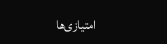امتیازی‌ها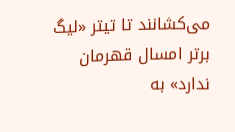می‌کشانند تا تیتر «لیگ برتر امسال قهرمان ندارد» به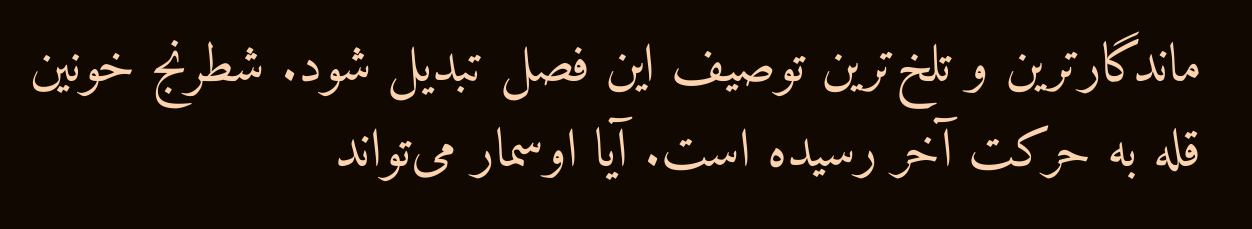ماندگارترین و تلخ‌ترین توصیف این فصل تبدیل شود. شطرنج خونین قله به حرکت آخر رسیده است. آیا اوسمار می‌تواند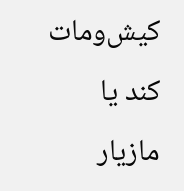کیش‌ومات کند یا مازیار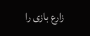زارع بازی را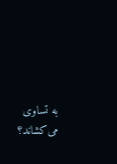به تساوی می‌کشاند؟